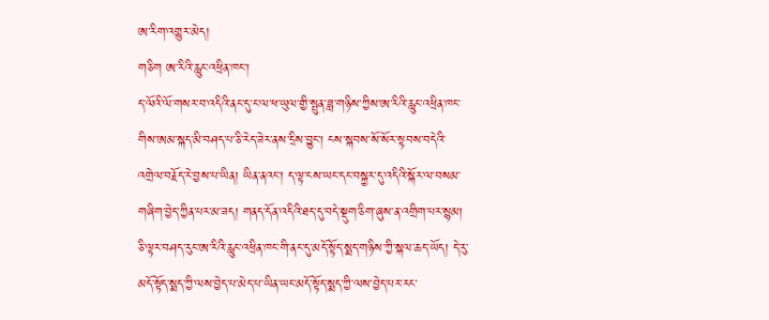ཨ་རིག་འགྱུར་མེད།
གཅིག ཨ་རིའི་རླུང་འཕྲིན་ཁང་།
ད་ལོའི་ལོ་གསར་བ་འདིའི་ནང་དུ་ང་ལ་ཕ་ཡུལ་གྱི་སྤུན་ཟླ་གཉིས་ཀྱིས་ཨ་རིའི་རླུང་འཕྲིན་ཁང་གིས་ཨམ་སྐད་མི་བཤད་པ་ཅི་རེད་ཟེར་ནས་དྲིས་བྱུང་། ངས་སྐབས་སོ་སོར་སྟབས་བདེའི་འགྲེལ་བརྗོད་རེ་བྱས་པ་ཡིན། ཡིན་ནའང་། ད་ལྟ་ངས་ཡང་དང་བསྐྱར་དུ་འདིའི་སྐོར་ལ་བསམ་གཞིག་བྱེད་ཀྱིན་པར་མ་ཟད། གནད་དོན་འདིའི་ཐད་དུ་བདེ་སྡུག་ཅིག་ཞུས་ན་འགྲིག་པར་སྙམ། ཅི་ལྟར་བཤད་རུང་ཨ་རིའི་རླུང་འཕྲིན་ཁང་གི་ནང་དུ་མདོ་སྟོད་སྨད་གཉིས་ཀྱི་སྐལ་ཆད་ཡོད། དེ་རུ་མདོ་སྟོད་སྨད་ཀྱི་ལས་བྱེད་པ་མེད་པ་ཡིན་ཡང་མདོ་སྟོད་སྨད་ཀྱི་ལས་བྱེད་པར་རང་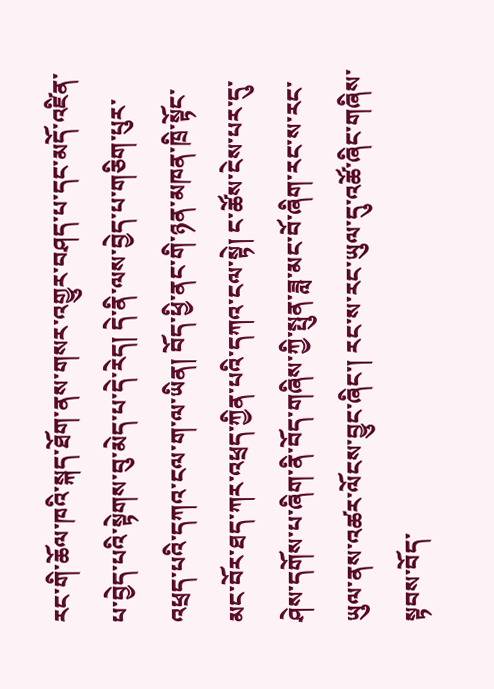རང་གི་ཆོལ་ཁའི་སྐད་ཐོག་ནས་གསར་འགྱུར་བཤད་པ་དང་མདོ་འཛིན་པ་བྱེད་པའི་སྟེགས་བུ་མེད་པ་དེ་རེད། དེ་ནི་ལས་བྱེད་པ་གཅིག་པུར་འཕྲད་པའི་དཀའ་ངལ་ག་ལ་ཡིན། བོད་ཕྱི་ནང་གི་ཉན་མཁན་ཁྲི་སྟོང་མང་བོར་ཐད་ཀར་འཕྲད་ཀྱིན་པའི་དཀའ་ངལ་སྟེ། ང་ཚོས་ངེས་པར་དུ་ཤེས་དགོས་པ་ཞིག་ནི་བོད་གཞིས་ཀྱི་སྤུན་ཟླ་མང་བོ་ཞིག་རང་ས་རང་ཡུལ་ནས་འཚར་ལོངས་བྱུང་ཞིང་། རང་ས་རང་ཡུལ་དུ་འཚོ་ཞིང་གཞིས་སྟབས་བོད་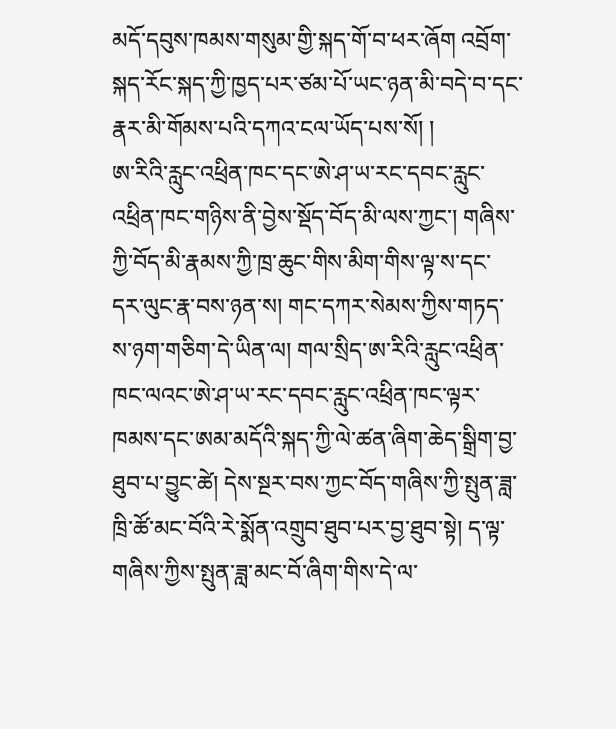མདོ་དབུས་ཁམས་གསུམ་གྱི་སྐད་གོ་བ་ཕར་ཞོག འབྲོག་སྐད་རོང་སྐད་ཀྱི་ཁྱད་པར་ཙམ་པོ་ཡང་ཉན་མི་བདེ་བ་དང་རྣར་མི་གོམས་པའི་དཀའ་ངལ་ཡོད་པས་སོ། །
ཨ་རིའི་རླུང་འཕྲིན་ཁང་དང་ཨེ་ཤ་ཡ་རང་དབང་རླུང་འཕྲིན་ཁང་གཉིས་ནི་བྱེས་སྡོད་བོད་མི་ལས་ཀྱང་། གཞིས་ཀྱི་བོད་མི་རྣམས་ཀྱི་ཁྲ་ཆུང་གིས་མིག་གིས་ལྟ་ས་དང་དར་ལུང་རྣ་བས་ཉན་ས། གང་དཀར་སེམས་ཀྱིས་གཏད་ས་ཉག་གཅིག་དེ་ཡིན་ལ། གལ་སྲིད་ཨ་རིའི་རླུང་འཕྲིན་ཁང་ལའང་ཨེ་ཤ་ཡ་རང་དབང་རླུང་འཕྲིན་ཁང་ལྟར་ཁམས་དང་ཨམ་མདོའི་སྐད་ཀྱི་ལེ་ཚན་ཞིག་ཆེད་སྒྲིག་བྱ་ཐུབ་པ་བྱུང་ཚེ། དེས་སྔར་བས་ཀྱང་བོད་གཞིས་ཀྱི་སྤུན་ཟླ་ཁྲི་ཚོ་མང་བོའི་རེ་སྨོན་འགྲུབ་ཐུབ་པར་བྱ་ཐུབ་སྟེ། ད་ལྟ་གཞིས་ཀྱིས་སྤུན་ཟླ་མང་བོ་ཞིག་གིས་དེ་ལ་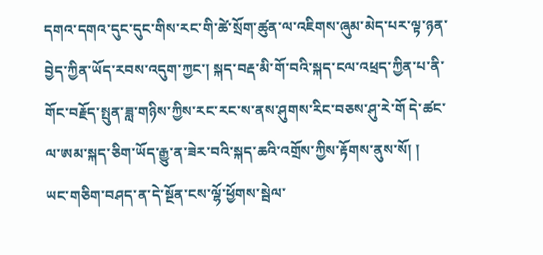དགའ་དགའ་དུང་དུང་གིས་རང་གི་ཚེ་སྲོག་ཚུན་ལ་འཇིགས་ཞུམ་མེད་པར་ལྟ་ཉན་བྱེད་ཀྱིན་ཡོད་རབས་འདུག་ཀྱང་། སྐད་བརྡ་མི་གོ་བའི་སྐད་ངལ་འཕྲད་ཀྱིན་པ་ནི་གོང་བརྗོད་སྤུན་ཟླ་གཉིས་ཀྱིས་རང་རང་ས་ནས་ཤུགས་རིང་བཅས་ཤུ་རེ་གོ དེ་ཚང་ལ་ཨམ་སྐད་ཅིག་ཡོད་རྒྱུ་ན་ཟེར་བའི་སྐད་ཆའི་འགྲོས་ཀྱིས་རྟོགས་ནུས་སོ། །
ཡང་གཅིག་བཤད་ན་དེ་སྔོན་ངས་ལྷོ་ཕྱོགས་སྦེལ་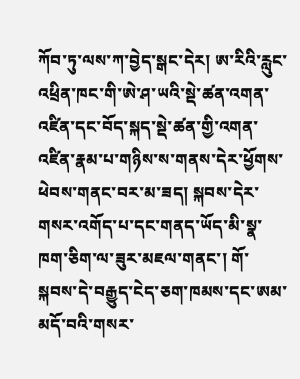ཀོབ་ཏུ་ལས་ཀ་བྱེད་སྒང་དེར། ཨ་རིའི་རླུང་འཕྲིན་ཁང་གི་ཨེ་ཤ་ཡའི་སྡེ་ཚན་འགན་འཛིན་དང་བོད་སྐད་སྡེ་ཚན་གྱི་འགན་འཛིན་རྣམ་པ་གཉིས་ས་གནས་དེར་ཕྱོགས་ཕེབས་གནང་བར་མ་ཟད། སྐབས་དེར་གསར་འགོད་པ་དང་གནད་ཡོད་མི་སྣ་ཁག་ཅིག་ལ་ཟུར་མཇལ་གནང་། གོ་སྐབས་དེ་བརྒྱུད་ངེད་ཅག་ཁམས་དང་ཨམ་མདོ་བའི་གསར་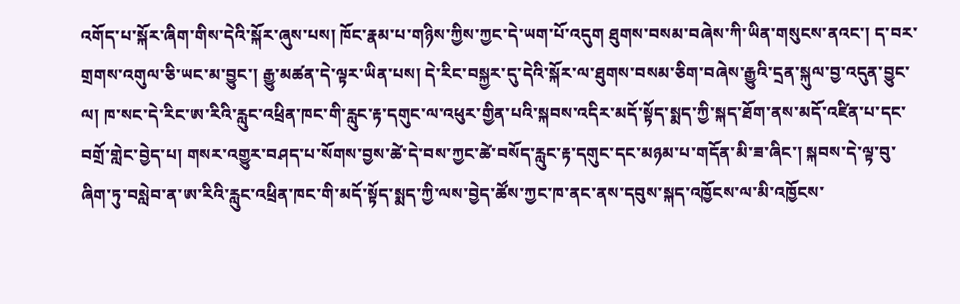འགོད་པ་སྐོར་ཞིག་གིས་དེའི་སྐོར་ཞུས་པས། ཁོང་རྣམ་པ་གཉིས་ཀྱིས་ཀྱང་དེ་ཡག་པོ་འདུག ཐུགས་བསམ་བཞེས་ཀི་ཡིན་གསུངས་ནའང་། ད་བར་གྲགས་འགུལ་ཅི་ཡང་མ་བྱུང་། རྒྱུ་མཚན་དེ་ལྟར་ཡིན་པས། དེ་རིང་བསྐྱར་དུ་དེའི་སྐོར་ལ་ཐུགས་བསམ་ཅིག་བཞེས་རྒྱུའི་དྲན་སྐུལ་བྱ་འདུན་བྱུང་ལ། ཁ་སང་དེ་རིང་ཨ་རིའི་རླུང་འཕྲིན་ཁང་གི་རླུང་རྟ་དགུང་ལ་འཕུར་གྱིན་པའི་སྐབས་འདིར་མདོ་སྟོད་སྨད་ཀྱི་སྐད་ཐོག་ནས་མདོ་འཛིན་པ་དང་བགྲོ་གླེང་བྱེད་པ། གསར་འགྱུར་བཤད་པ་སོགས་བྱས་ཚེ་དེ་བས་ཀྱང་ཚེ་བསོད་རླུང་རྟ་དགུང་དང་མཉམ་པ་གདོན་མི་ཟ་ཞིང་། སྐབས་དེ་ལྟ་བུ་ཞིག་ཏུ་བསླེབ་ན་ཨ་རིའི་རླུང་འཕྲིན་ཁང་གི་མདོ་སྟོད་སྨད་ཀྱི་ལས་བྱེད་ཚོས་ཀྱང་ཁ་ནང་ནས་དབུས་སྐད་འཁྱོངས་ལ་མི་འཁྱོངས་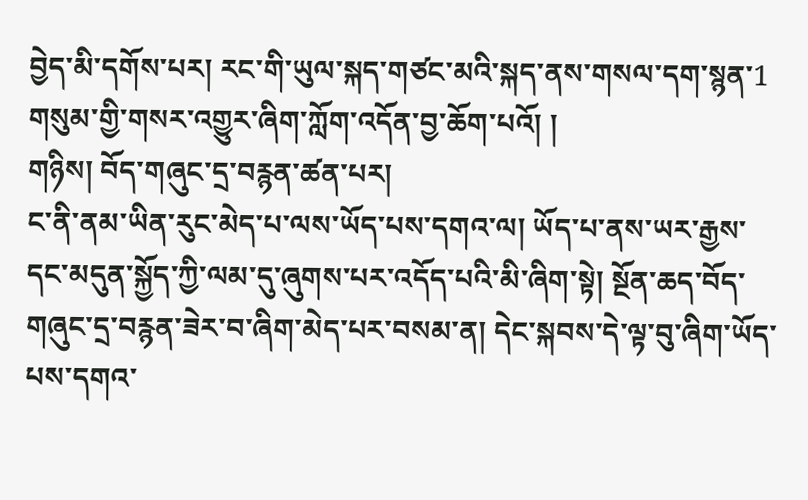བྱེད་མི་དགོས་པར། རང་གི་ཡུལ་སྐད་གཙང་མའི་སྐད་ནས་གསལ་དག་སྙན་1 གསུམ་གྱི་གསར་འགྱུར་ཞིག་ཀློག་འདོན་བྱ་ཆོག་པའོ། །
གཉིས། བོད་གཞུང་དྲ་བརྙན་ཚན་པར།
ང་ནི་ནམ་ཡིན་རུང་མེད་པ་ལས་ཡོད་པས་དགའ་ལ། ཡོད་པ་ནས་ཡར་རྒྱས་དང་མདུན་སྐྱོད་ཀྱི་ལམ་དུ་ཞུགས་པར་འདོད་པའི་མི་ཞིག་སྟེ། སྔོན་ཆད་བོད་གཞུང་དྲ་བརྙན་ཟེར་བ་ཞིག་མེད་པར་བསམ་ན། དེང་སྐབས་དེ་ལྟ་བུ་ཞིག་ཡོད་པས་དགའ་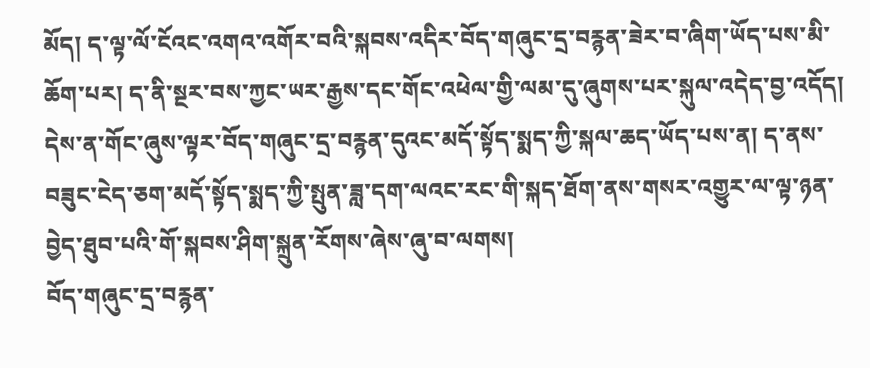མོད། ད་ལྟ་ལོ་ངོའང་འགའ་འགོར་བའི་སྐབས་འདིར་བོད་གཞུང་དྲ་བརྙན་ཟེར་བ་ཞིག་ཡོད་པས་མི་ཆོག་པར། ད་ནི་སྔར་བས་ཀྱང་ཡར་རྒྱས་དང་གོང་འཕེལ་གྱི་ལམ་དུ་ཞུགས་པར་སྐུལ་འདེད་བྱ་འདོད། དེས་ན་གོང་ཞུས་ལྟར་བོད་གཞུང་དྲ་བརྙན་དུའང་མདོ་སྟོད་སྨད་ཀྱི་སྐལ་ཆད་ཡོད་པས་ན། ད་ནས་བཟུང་ངེད་ཅག་མདོ་སྟོད་སྨད་ཀྱི་སྤུན་ཟླ་དག་ལའང་རང་གི་སྐད་ཐོག་ནས་གསར་འགྱུར་ལ་ལྟ་ཉན་བྱེད་ཐུབ་པའི་གོ་སྐབས་ཤིག་སྐྲུན་རོགས་ཞེས་ཞུ་བ་ལགས།
བོད་གཞུང་དྲ་བརྙན་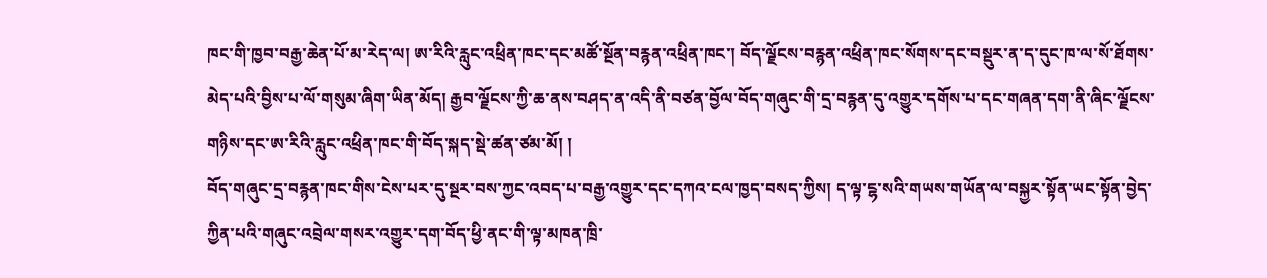ཁང་གི་ཁྱབ་བརྒྱ་ཆེན་པོ་མ་རེད་ལ། ཨ་རིའི་རླུང་འཕྲིན་ཁང་དང་མཚོ་སྔོན་བརྙན་འཕྲིན་ཁང་། བོད་ལྗོངས་བརྙན་འཕྲིན་ཁང་སོགས་དང་བསྡུར་ན་ད་དུང་ཁ་ལ་སོ་ཐོགས་མེད་པའི་བྱིས་པ་ལོ་གསུམ་ཞིག་ཡིན་མོད། རྒྱབ་ལྗོངས་ཀྱི་ཆ་ནས་བཤད་ན་འདི་ནི་བཙན་བྱོལ་བོད་གཞུང་གི་དྲ་བརྙན་དུ་འགྱུར་དགོས་པ་དང་གཞན་དག་ནི་ཞིང་ལྗོངས་གཉིས་དང་ཨ་རིའི་རླུང་འཕྲིན་ཁང་གི་བོད་སྐད་སྡེ་ཚན་ཙམ་མོ། །
བོད་གཞུང་དྲ་བརྙན་ཁང་གིས་ངེས་པར་དུ་སྔར་བས་ཀྱང་འབད་པ་བརྒྱ་འགྱུར་དང་དཀའ་ངལ་ཁྱད་བསད་ཀྱིས། ད་ལྟ་ངྷ་སའི་གཡས་གཡོན་ལ་བསྐྱར་སྟོན་ཡང་སྟོན་བྱེད་ཀྱིན་པའི་གཞུང་འབྲེལ་གསར་འགྱུར་དག་བོད་ཕྱི་ནང་གི་ལྟ་མཁན་ཁྲི་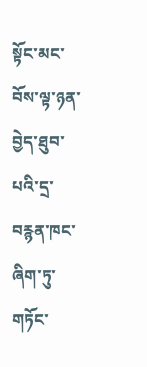སྟོང་མང་བོས་ལྟ་ཉན་བྱེད་ཐུབ་པའི་དྲ་བརྙན་ཁང་ཞིག་ཏུ་གཏོང་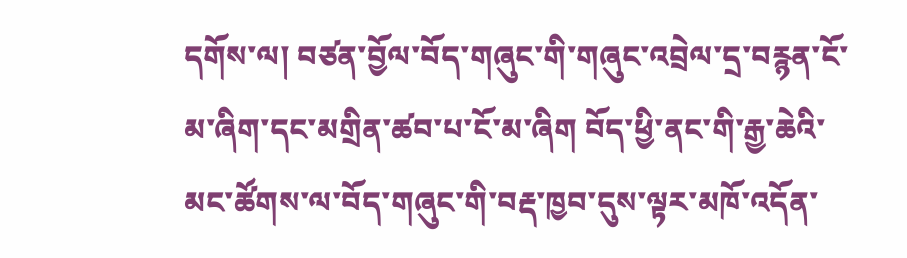དགོས་ལ། བཙན་བྱོལ་བོད་གཞུང་གི་གཞུང་འབྲེལ་དྲ་བརྙན་ངོ་མ་ཞིག་དང་མགྲིན་ཚབ་པ་ངོ་མ་ཞིག བོད་ཕྱི་ནང་གི་རྒྱ་ཆེའི་མང་ཚོགས་ལ་བོད་གཞུང་གི་བརྡ་ཁྱབ་དུས་ལྟར་མཁོ་འདོན་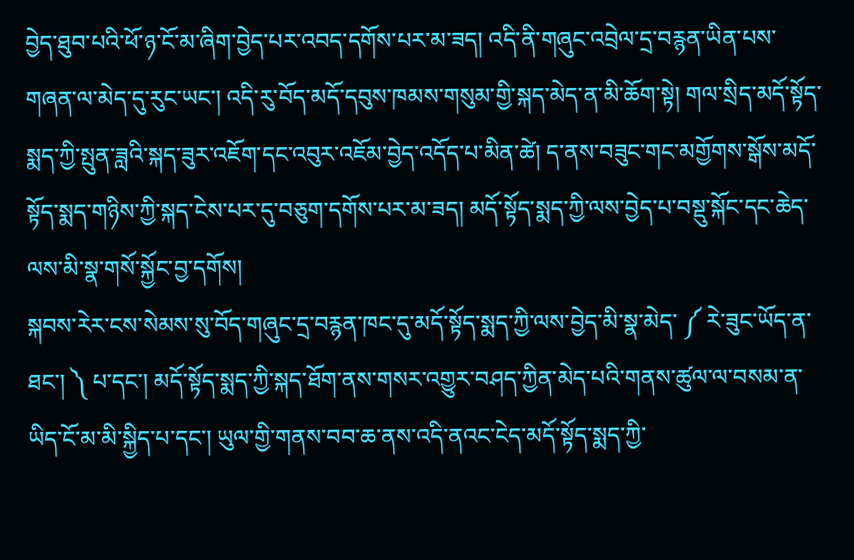བྱེད་ཐུབ་པའི་ཕོ་ཉ་ངོ་མ་ཞིག་བྱེད་པར་འབད་དགོས་པར་མ་ཟད། འདི་ནི་གཞུང་འབྲེལ་དྲ་བརྙན་ཡིན་པས་གཞན་ལ་མེད་དུ་རུང་ཡང་། འདི་རུ་བོད་མདོ་དབུས་ཁམས་གསུམ་གྱི་སྐད་མེད་ན་མི་ཆོག་སྟེ། གལ་སྲིད་མདོ་སྟོད་སྨད་ཀྱི་སྤུན་ཟླའི་སྐད་ཟུར་འཇོག་དང་འབུར་འཇོམ་བྱེད་འདོད་པ་མིན་ཚེ། ད་ནས་བཟུང་གང་མགྱོགས་སྒོས་མདོ་སྟོད་སྨད་གཉིས་ཀྱི་སྐད་ངེས་པར་དུ་བཅུག་དགོས་པར་མ་ཟད། མདོ་སྟོད་སྨད་ཀྱི་ལས་བྱེད་པ་བསྡུ་སྐོང་དང་ཆེད་ལས་མི་སྣ་གསོ་སྐྱོང་བྱ་དགོས།
སྐབས་རེར་ངས་སེམས་སུ་བོད་གཞུང་དྲ་བརྙན་ཁང་དུ་མདོ་སྟོད་སྨད་ཀྱི་ལས་བྱེད་མི་སྣ་མེད་ ༼ རེ་ཟུང་ཡོད་ན་ཐང་། ༽ པ་དང་། མདོ་སྟོད་སྨད་ཀྱི་སྐད་ཐོག་ནས་གསར་འགྱུར་བཤད་ཀྱིན་མེད་པའི་གནས་ཚུལ་ལ་བསམ་ན་ཡིད་ངོ་མ་མི་སྐྱིད་པ་དང་། ཡུལ་གྱི་གནས་བབ་ཆ་ནས་འདི་ནའང་ངེད་མདོ་སྟོད་སྨད་ཀྱི་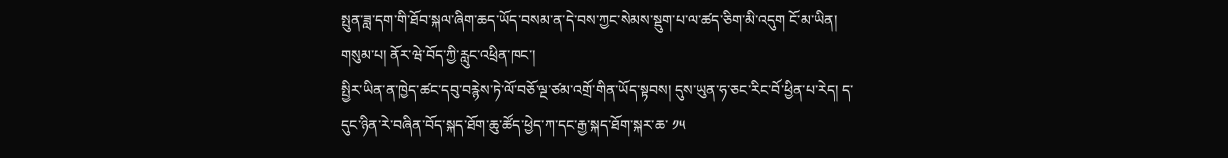སྤུན་ཟླ་དག་གི་ཐོབ་སྐལ་ཞིག་ཆད་ཡོད་བསམ་ན་དེ་བས་ཀྱང་སེམས་སྡུག་པ་ལ་ཚད་ཅིག་མི་འདུག ངོ་མ་ཡིན།
གསུམ་པ། ནོར་ཝེ་བོད་ཀྱི་རླུང་འཕྲིན་ཁང་།
སྤྱིར་ཡིན་ན་ཁྱེད་ཚང་དབུ་བརྙེས་ཏེ་ལོ་བཅོ་ལྔ་ཙམ་འགྲོ་གིན་ཡོད་སྟབས། དུས་ཡུན་ཧ་ཅང་རིང་བོ་ཕྱིན་པ་རེད། ད་དུང་ཉིན་རེ་བཞིན་བོད་སྐད་ཐོག་ཆུ་ཚོད་ཕྱེད་ཀ་དང་རྒྱ་སྐད་ཐོག་སྐར་ཆ་ ༡༥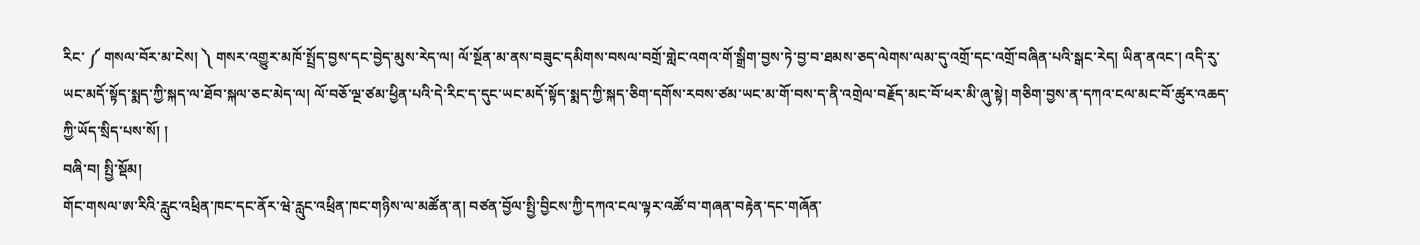རིང་ ༼ གསལ་བོར་མ་ངེས། ༽ གསར་འགྱུར་མཁོ་སྤྲོད་བྱས་དང་བྱེད་མུས་རེད་ལ། ལོ་སྔོན་མ་ནས་བཟུང་དམིགས་བསལ་བགྲོ་གླེང་འགའ་གོ་སྒྲིག་བྱས་ཏེ་བྱ་བ་ཐམས་ཅད་ལེགས་ལམ་དུ་འགྲོ་དང་འགྲོ་བཞིན་པའི་སྒང་རེད། ཡིན་ནའང་། འདི་རུ་ཡང་མདོ་སྟོད་སྨད་ཀྱི་སྐད་ལ་ཐོབ་སྐལ་ཅང་མེད་ལ། ལོ་བཅོ་ལྔ་ཙམ་ཕྱིན་པའི་དེ་རིང་ད་དུང་ཡང་མདོ་སྟོད་སྨད་ཀྱི་སྐད་ཅིག་དགོས་རབས་ཙམ་ཡང་མ་གོ་བས་ད་ནི་འགྲེལ་བརྗོད་མང་བོ་ཕར་མི་ཞུ་སྟེ། གཅིག་བྱས་ན་དཀའ་ངལ་མང་བོ་ཚུར་འཆད་ཀྱི་ཡོད་སྲིད་པས་སོ། །
བཞི་བ། སྤྱི་སྡོམ།
གོང་གསལ་ཨ་རིའི་རླུང་འཕྲིན་ཁང་དང་ནོར་ཝེ་རླུང་འཕྲིན་ཁང་གཉིས་ལ་མཚོན་ན། བཙན་བྱོལ་སྤྱི་བྱིངས་ཀྱི་དཀའ་ངལ་ལྟར་འཚོ་བ་གཞན་བརྟེན་དང་གཞོན་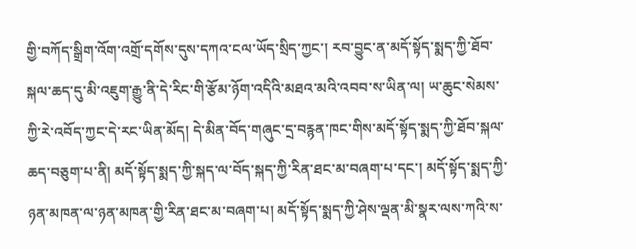གྱི་བཀོད་སྒྲིག་འོག་འགྲོ་དགོས་དུས་དཀའ་ངལ་ཡོད་སྲིད་ཀྱང་། རབ་བྱུང་ན་མདོ་སྟོད་སྨད་ཀྱི་ཐོབ་སྐལ་ཆད་དུ་མི་འཇུག་རྒྱུ་ནི་དེ་རིང་གི་རྩོམ་ཉོག་འདིའི་མཐའ་མའི་འབབ་ས་ཡིན་ལ། ཡ་ཆུང་སེམས་ཀྱི་རེ་འབོད་ཀྱང་དེ་རང་ཡིན་མོད། དེ་མིན་བོད་གཞུང་དྲ་བརྙན་ཁང་གིས་མདོ་སྟོད་སྨད་ཀྱི་ཐོབ་སྐལ་ཆད་བཅུག་པ་ནི། མདོ་སྟོད་སྨད་ཀྱི་སྐད་ལ་བོད་སྐད་ཀྱི་རིན་ཐང་མ་བཞག་པ་དང་། མདོ་སྟོད་སྨད་ཀྱི་ཉན་མཁན་ལ་ཉན་མཁན་གྱི་རིན་ཐང་མ་བཞག་པ། མདོ་སྟོད་སྨད་ཀྱི་ཤེས་ལྡན་མི་སྣར་ལས་ཀའི་ས་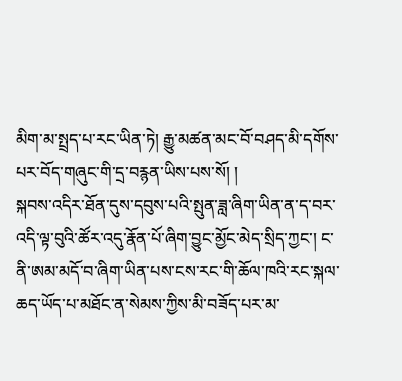མིག་མ་སྤྲད་པ་རང་ཡིན་ཏེ། རྒྱུ་མཚན་མང་བོ་བཤད་མི་དགོས་པར་བོད་གཞུང་གི་དྲ་བརྙན་ཡིས་པས་སོ། །
སྐབས་འདིར་ཐོན་དུས་དབུས་པའི་སྤུན་ཟླ་ཞིག་ཡིན་ན་ད་བར་འདི་ལྟ་བུའི་ཚོར་འདུ་རྣོན་པོ་ཞིག་བྱུང་མྱོང་མེད་སྲིད་ཀྱང་། ང་ནི་ཨམ་མདོ་བ་ཞིག་ཡིན་པས་ངས་རང་གི་ཆོལ་ཁའི་རང་སྐལ་ཆད་ཡོད་པ་མཐོང་ན་སེམས་ཀྱིས་མི་བཟོད་པར་མ་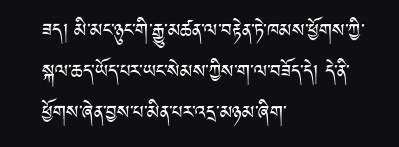ཟད། མི་མང་ཉུང་གི་རྒྱུ་མཚན་ལ་བརྟེན་ཏེ་ཁམས་ཕྱོགས་ཀྱི་སྐལ་ཆད་ཡོད་པར་ཡང་སེམས་ཀྱིས་ག་ལ་བཟོད་དེ། དེ་ནི་ཕྱོགས་ཞེན་བྱས་པ་མིན་པར་འདྲ་མཉམ་ཞིག་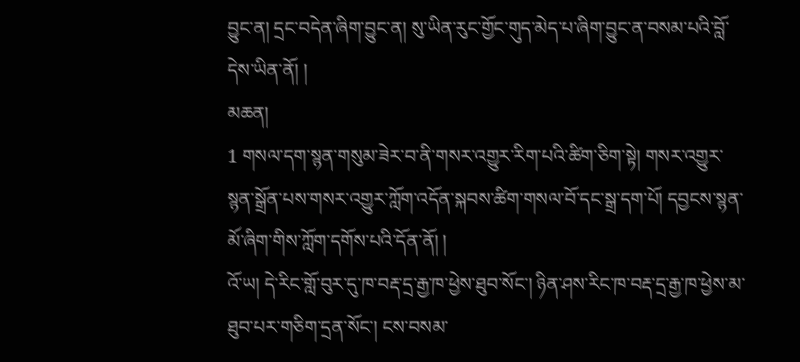བྱུང་ན། དྲང་བདེན་ཞིག་བྱུང་ན། སུ་ཡིན་རུང་གྱོང་གུད་མེད་པ་ཞིག་བྱུང་ན་བསམ་པའི་བློ་དེས་ཡིན་ནོ། །
མཆན།
1 གསལ་དག་སྙན་གསུམ་ཟེར་བ་ནི་གསར་འགྱུར་རིག་པའི་ཚིག་ཅིག་སྟེ། གསར་འགྱུར་སྙན་སྒྲོན་པས་གསར་འགྱུར་ཀློག་འདོན་སྐབས་ཚིག་གསལ་བོ་དང་སྒྲ་དག་པོ། དབྱངས་སྙན་མོ་ཞིག་གིས་ཀློག་དགོས་པའི་དོན་ནོ། །
འོ་ཡ། དེ་རིང་གློ་བུར་དུ་ཁ་བརྡ་དྲ་རྒྱ་ཁ་ཕྱེས་ཐུབ་སོང་། ཉིན་ཤས་རིང་ཁ་བརྡ་དྲ་རྒྱ་ཁ་ཕྱེས་མ་ཐུབ་པར་གཅིག་དྲན་སོང་། ངས་བསམ་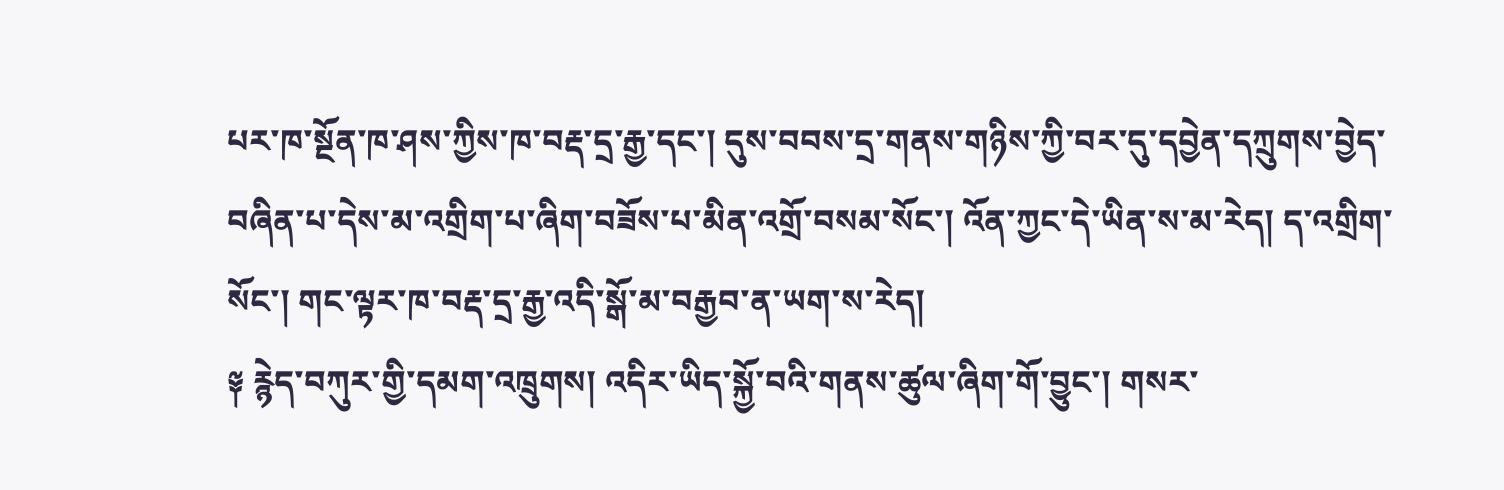པར་ཁ་སྔོན་ཁ་ཤས་ཀྱིས་ཁ་བརྡ་དྲ་རྒྱ་དང་། དུས་བབས་དྲ་གནས་གཉིས་ཀྱི་བར་དུ་དབྱེན་དཀྲུགས་བྱེད་བཞིན་པ་དེས་མ་འགྲིག་པ་ཞིག་བཟོས་པ་མིན་འགྲོ་བསམ་སོང་། འོན་ཀྱང་དེ་ཡིན་ས་མ་རེད། ད་འགྲིག་སོང་། གང་ལྟར་ཁ་བརྡ་དྲ་རྒྱ་འདི་སྒོ་མ་བརྒྱབ་ན་ཡག་ས་རེད།
༈ རྙེད་བཀུར་གྱི་དམག་འཁྲུགས། འདིར་ཡིད་སྐྱོ་བའི་གནས་ཚུལ་ཞིག་གོ་བྱུང་། གསར་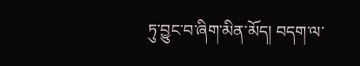ཏུ་བྱུང་བ་ཞིག་མིན་མོད། བདག་ལ་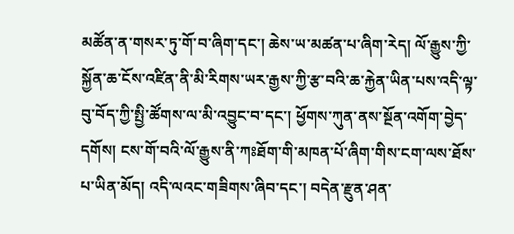མཚོན་ན་གསར་ཏུ་གོ་བ་ཞིག་དང་། ཆེས་ཡ་མཚན་པ་ཞིག་རེད། ལོ་རྒྱུས་ཀྱི་སྐྱོན་ཆ་ངོས་འཛིན་ནི་མི་རིགས་ཡར་རྒྱས་ཀྱི་རྩ་བའི་ཆ་རྐྱེན་ཡིན་པས་འདི་ལྟ་བུ་བོད་ཀྱི་སྤྱི་ཚོགས་ལ་མི་འབྱུང་བ་དང་། ཕྱོགས་ཀུན་ནས་སྔོན་འགོག་བྱེད་དགོས། ངས་གོ་བའི་ལོ་རྒྱུས་ནི་ཀཿཐོག་གི་མཁན་པོ་ཞིག་གིས་ངག་ལས་ཐོས་པ་ཡིན་མོད། འདི་ལའང་གཟིགས་ཞིབ་དང་། བདེན་རྫུན་ཤན་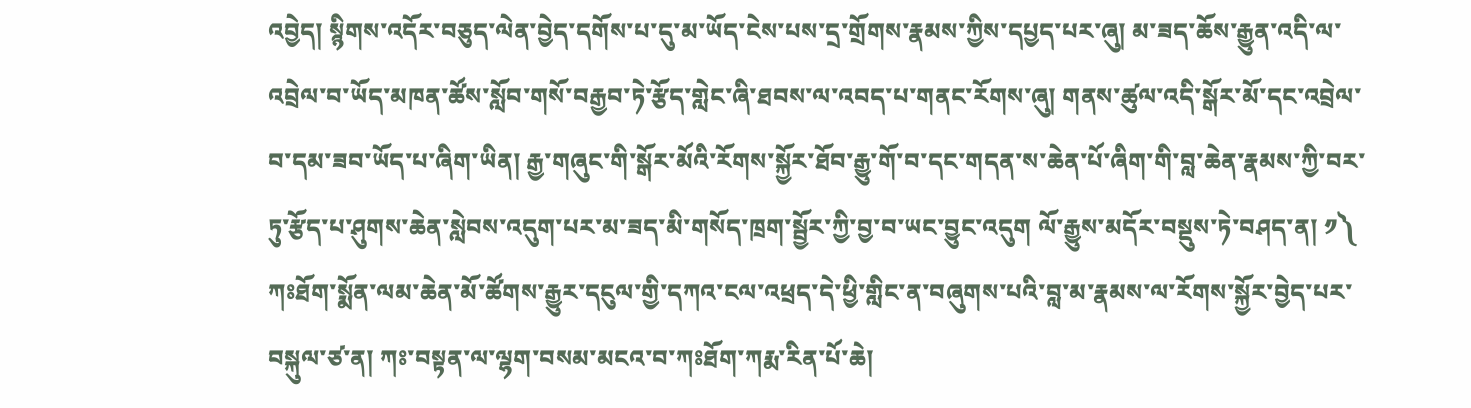འབྱེད། སྙིགས་འདོར་བཅུད་ལེན་བྱེད་དགོས་པ་དུ་མ་ཡོད་ངེས་པས་དྲ་གྲོགས་རྣམས་ཀྱིས་དཔྱད་པར་ཞུ། མ་ཟད་ཆོས་རྒྱུན་འདི་ལ་འབྲེལ་བ་ཡོད་མཁན་ཚོས་སློབ་གསོ་བརྒྱབ་ཏེ་རྩོད་གླེང་ཞི་ཐབས་ལ་འབད་པ་གནང་རོགས་ཞུ། གནས་ཚུལ་འདི་སྒོར་མོ་དང་འབྲེལ་བ་དམ་ཟབ་ཡོད་པ་ཞིག་ཡིན། རྒྱ་གཞུང་གི་སྒོར་མོའི་རོགས་སྐྱོར་ཐོབ་རྒྱུ་གོ་བ་དང་གདན་ས་ཆེན་པོ་ཞིག་གི་བླ་ཆེན་རྣམས་ཀྱི་བར་ཏུ་རྩོད་པ་ཤུགས་ཆེན་སླེབས་འདུག་པར་མ་ཟད་མི་གསོད་ཁྲག་སྦྱོར་ཀྱི་བྱ་བ་ཡང་བྱུང་འདུག ལོ་རྒྱུས་མདོར་བསྡུས་ཏེ་བཤད་ན། ༡༽ ཀཿཐོག་སྨོན་ལམ་ཆེན་མོ་ཚོགས་རྒྱུར་དངུལ་གྱི་དཀའ་ངལ་འཕྲད་དེ་ཕྱི་གླིང་ན་བཞུགས་པའི་བླ་མ་རྣམས་ལ་རོགས་སྐྱོར་བྱེད་པར་བསྐུལ་ཙ་ན། ཀཿ་བསྟན་ལ་ལྷག་བསམ་མངའ་བ་ཀཿཐོག་ཀརྨ་རིན་པོ་ཆེ།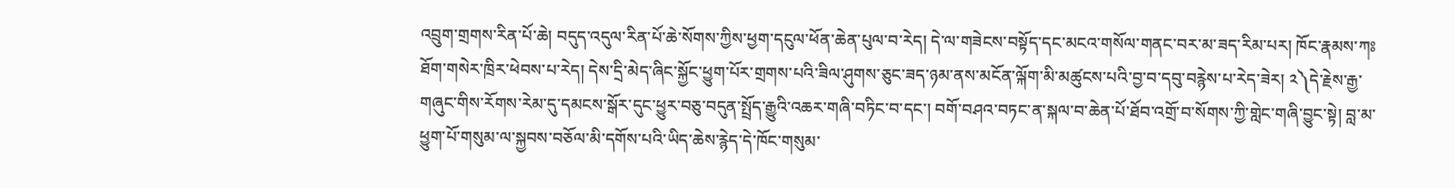འབྲུག་གྲགས་རིན་པོ་ཆེ། བདུད་འདུལ་རིན་པོ་ཆེ་སོགས་ཀྱིས་ཕྱག་དངུལ་ཕོན་ཆེན་པུལ་བ་རེད། དེ་ལ་གཟེངས་བསྟོད་དང་མངའ་གསོལ་གནང་བར་མ་ཟད་རིམ་པར། ཁོང་རྣམས་ཀཿཐོག་གསེར་ཁྲིར་ཕེབས་པ་རེད། དེས་དྲི་མེད་ཞིང་སྐྱོང་ཕྱུག་པོར་གྲགས་པའི་ཟིལ་ཤུགས་ཅུང་ཟད་ཉམ་ནས་མངོན་ལྐོག་མི་མཚུངས་པའི་བྱ་བ་དབུ་བརྙེས་པ་རེད་ཟེར། ༢༽དེ་རྗེས་རྒྱ་གཞུང་གིས་རོགས་རེམ་དུ་དམངས་སྒོར་དུང་ཕྱུར་བཅུ་བདུན་སྤྲོད་རྒྱུའི་འཆར་གཞི་བཏིང་བ་དང་། བགོ་བཤའ་བཏང་ན་སྐལ་བ་ཆེན་པོ་ཐོབ་འགྲོ་བ་སོགས་ཀྱི་གླེང་གཞི་བྱུང་སྟེ། བླ་མ་ཕྱུག་པོ་གསུམ་ལ་སྐྱབས་བཅོལ་མི་དགོས་པའི་ཡིད་ཆེས་རྙེད་དེ་ཁོང་གསུམ་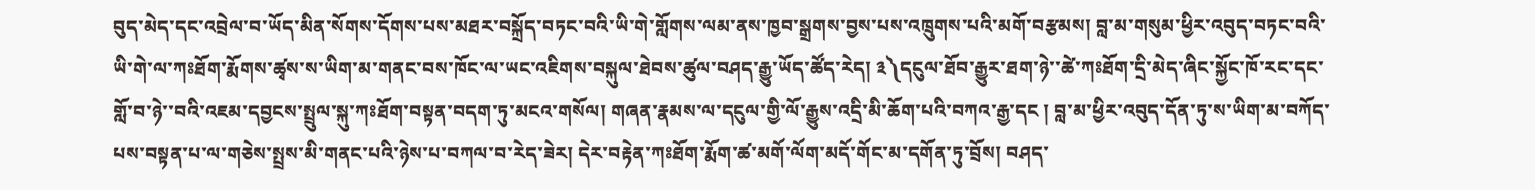བུད་མེད་དང་འབྲེལ་བ་ཡོད་མིན་སོགས་དོགས་པས་མཐར་བསྐྲོད་བཏང་བའི་ཡི་གེ་གློགས་ལམ་ནས་ཁྱབ་སྒྲགས་བྱས་པས་འཁྲུགས་པའི་མགོ་བརྩམས། བླ་མ་གསུམ་ཕྱིར་འབུད་བཏང་བའི་ཡི་གེ་ལ་ཀཿཐོག་རྨོགས་ཚྭས་ས་ཡིག་མ་གནང་བས་ཁོང་ལ་ཡང་འཇིགས་བསྐུལ་ཐེབས་ཚུལ་བཤད་རྒྱུ་ཡོད་ཚོད་རེད། ༣༽དངུལ་ཐོབ་རྒྱུར་ཐག་ཉེ་་ཚེ་ཀཿཐོག་དྲི་མེད་ཞིང་སྐྱོང་ཁོ་རང་དང་གློ་བ་ཉེ་་བའི་འཇམ་དབྱངས་སྤྲུལ་སྐུ་ཀཿཐོག་བསྟན་བདག་ཏུ་མངའ་གསོལ། གཞན་རྣམས་ལ་དངུལ་གྱི་ལོ་རྒྱུས་འདྲི་མི་ཆོག་པའི་བཀའ་རྒྱ་དང ། བླ་མ་ཕྱིར་འབུད་དོན་ཏུ་ས་ཡིག་མ་བཀོད་པས་བསྟན་པ་ལ་གཅེས་སྤྲས་མི་གནང་པའི་ཉེས་པ་བཀལ་བ་རེད་ཟེར། དེར་བརྟེན་ཀཿཐོག་རྨོག་ཚ་མགོ་ལོག་མདོ་གོང་མ་དགོན་ཏུ་བྲོས། བཤད་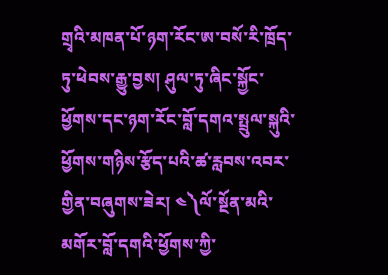གྲྭའི་མཁན་པོ་ཉག་རོང་ཨ་བསོ་རི་ཁྲོད་ཏུ་ཕེབས་རྒྱུ་བྱས། ཤུལ་ཏུ་ཞིང་སྐྱོང་ཕྱོགས་དང་ཉག་རོང་བློ་དགའ་སྤྲུལ་སྐུའི་ཕྱོགས་གཉིས་རྩོད་པའི་ཚ་རླབས་འབར་གྱིན་བཞུགས་ཟེར། ༤༽ལོ་སྔོན་མའི་མགོར་བློ་དགའི་ཕྱོགས་ཀྱི་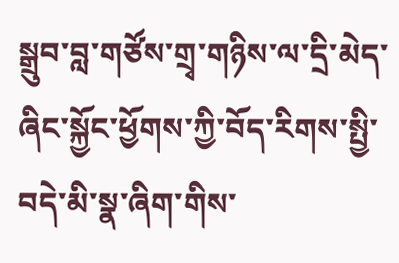སྒྲུབ་བླ་གཙོས་གྲྭ་གཉིས་ལ་དྲི་མེད་ཞིང་སྐྱོང་ཕྱོགས་ཀྱི་བོད་རིགས་སྤྱི་བདེ་མི་སྣ་ཞིག་གིས་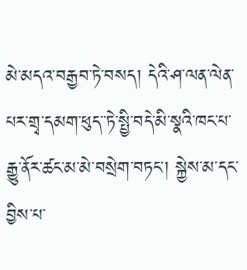མེ་མདའ་བརྒྱབ་ཏེ་བསད། དེའི་ཤ་ལན་ལེན་པར་གྲྭ་དམག་ཕུད་་ཏེ་སྤྱི་བདེ་མི་སྣའི་ཁང་པ་རྒྱུ་ནོར་ཚང་མ་མེ་བསྲེག་བཏང་། སྐྱེས་མ་དང་བྱིས་པ་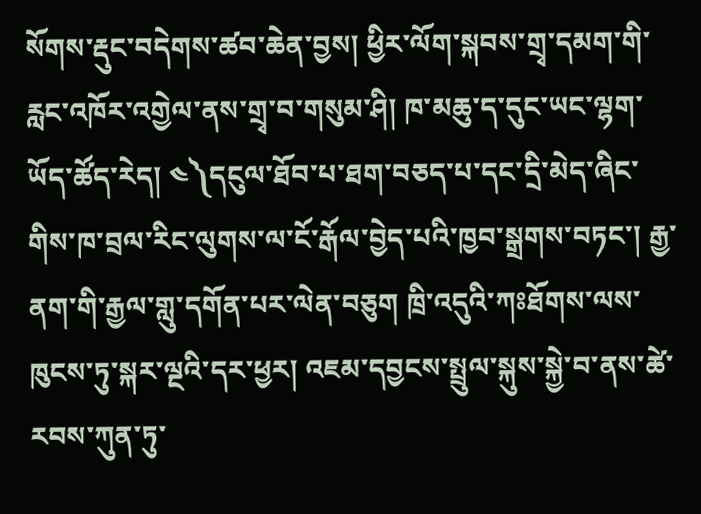སོགས་རྡུང་བདེགས་ཚབ་ཆེན་བྱས། ཕྱིར་ལོག་སྐབས་གྲྭ་དམག་གི་རླང་འཁོར་འགྱེལ་ནས་གྲྭ་བ་གསུམ་ཤི། ཁ་མཆུ་ད་དུང་ཡང་ལྷག་ཡོད་ཚོད་རེད། ༤༽དངུལ་ཐོབ་པ་ཐག་བཅད་པ་དང་དྲི་མེད་ཞིང་གིས་ཁ་བྲལ་རིང་ལུགས་ལ་ངོ་རྒོལ་བྱེད་པའི་ཁྱབ་སྒྲགས་བཏང་། རྒྱ་ནག་གི་རྒྱལ་གླུ་དགོན་པར་ལེན་བཅུག ཁྲི་འདུའི་ཀཿཐོགས་ལས་ཁུངས་ཏུ་སྐར་ལྔའི་དར་ཕྱར། འཇམ་དབྱངས་སྤྲུལ་སྐུས་སྐྱེ་བ་ནས་ཚེ་རབས་ཀུན་ཏུ་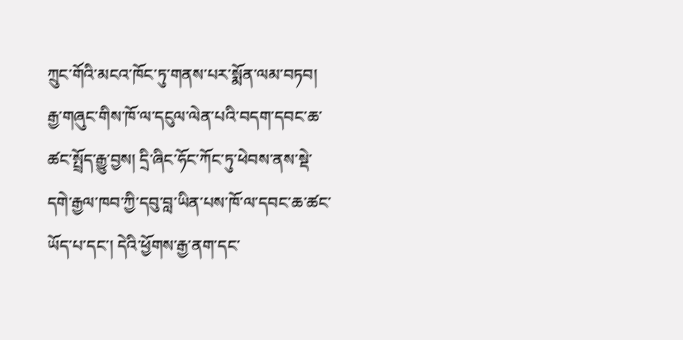ཀྲུང་གོའི་མངའ་ཁོང་ཏུ་གནས་པར་སྨོན་ལམ་བཏབ། རྒྱ་གཞུང་གིས་ཁོ་ལ་དངུལ་ལེན་པའི་བདག་དབང་ཆ་ཚང་སྤྲོད་རྒྱུ་བྱས། དྲི་ཞིང་ཧོང་ཀོང་ཏུ་ཕེབས་ནས་སྡེ་དགེ་རྒྱལ་ཁབ་ཀྱི་དབུ་བླ་ཡིན་པས་ཁོ་ལ་དབང་ཆ་ཚང་ཡོད་པ་དང་། དེའི་ཕྱོགས་རྒྱ་ནག་དང་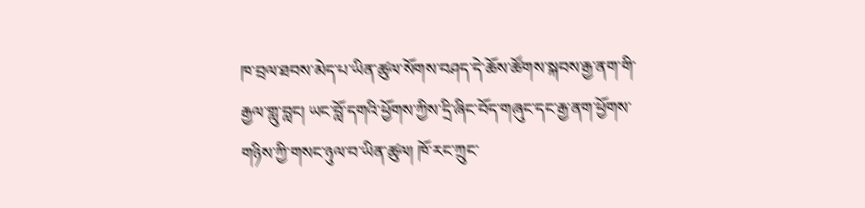ཁ་བྲལ་ཐབས་མེད་པ་ཡིན་ཚུལ་སོགས་བཤད་དེ་ཆོས་ཚོགས་སྐབས་རྒྱ་ནག་གི་རྒྱལ་གླུ་བླང། ཡང་བློ་དགའི་ཕྱོགས་ཀྱིས་དྲི་ཞིང་བོད་གཞུང་དང་རྒྱ་ནག་ཕྱོགས་གཉིས་ཀྱི་གསང་ཉུལ་བ་ཡིན་ཚུལ། ཁོ་རང་ཀྲུང་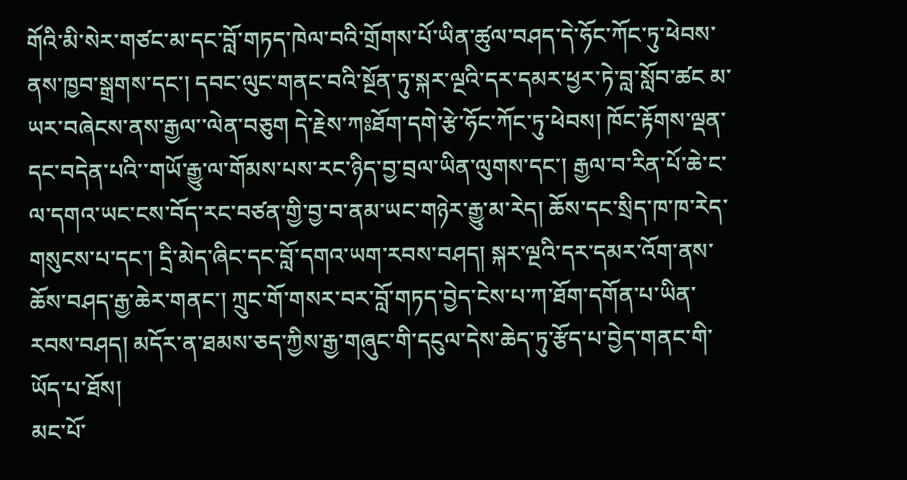གོའི་མི་སེར་གཙང་མ་དང་བློ་གཏད་ཁེལ་བའི་གྲོགས་པོ་ཡིན་ཚུལ་བཤད་དེ་ཧོང་ཀོང་ཏུ་ཕེབས་ནས་ཁྱབ་སྒྲགས་དང་། དབང་ལུང་གནང་བའི་སྔོན་ཏུ་སྐར་ལྔའི་དར་དམར་ཕྱར་ཏེ་བླ་སློབ་ཚང མ་ཡར་བཞེངས་ནས་རྒྱལ་་ལེན་བཅུག དེ་རྗེས་ཀཿཐོག་དགེ་རྩེ་ཧོང་ཀོང་ཏུ་ཕེབས། ཁོང་རྟོགས་ལྡན་དང་བདེན་པའི་་གཡོ་རྒྱུ་ལ་གོམས་པས་རང་ཉིད་བྱ་བྲལ་ཡིན་ལུགས་དང་། རྒྱལ་བ་རིན་པོ་ཆེ་ང་ལ་དགའ་ཡང་ངས་བོད་རང་བཙན་གྱི་བྱ་བ་ནམ་ཡང་གཉེར་རྒྱུ་མ་རེད། ཆོས་དང་སྲིད་ཁ་ཁ་རེད་གསུངས་པ་དང་། དྲི་མེད་ཞིང་དང་བློ་དགའ་ཡག་རབས་བཤད། སྐར་ལྔའི་དར་དམར་འོག་ནས་ཆོས་བཤད་རྒྱ་ཆེར་གནང་། ཀྲུང་གོ་གསར་བར་བློ་གཏད་བྱེད་ངེས་པ་ཀ་ཐོག་དགོན་པ་ཡིན་རབས་བཤད། མདོར་ན་ཐམས་ཅད་ཀྱིས་རྒྱ་གཞུང་གི་དངུལ་དེས་ཆེད་ཏུ་རྩོད་པ་བྱེད་གནང་གི་ཡོད་པ་ཐོས།
མང་པོ་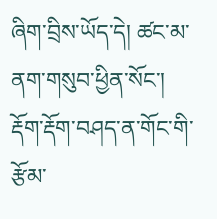ཞིག་བྲིས་ཡོད་དེ། ཚང་མ་ནག་གསུབ་ཕྱིན་སོང་།
རྡོག་རྡོག་བཤད་ན་གོང་གི་རྩོམ་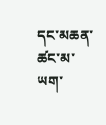དང་མཆན་ཚང་མ་ཡག་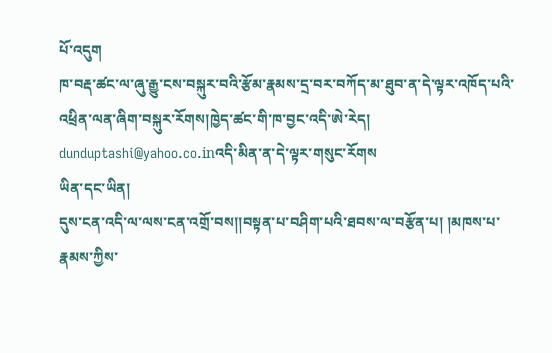པོ་འདུག
ཁ་བརྡ་ཚང་ལ་ཞུ་རྒྱུ་ངས་བསྐུར་བའི་རྩོམ་རྣམས་དྲ་བར་བཀོད་མ་ཐུབ་ན་དེ་ལྟར་འཁོད་པའི་འཕྲིན་ལན་ཞིག་བསྐུར་རོགས།ཁྱེད་ཚང་གི་ཁ་བྱང་འདི་ཨེ་རེད། dunduptashi@yahoo.co.inའདི་མིན་ན་དེ་ལྟར་གསུང་རོགས
ཡིན་དང་ཡིན།
དུས་ངན་འདི་ལ་ལས་ངན་འགྲོ་བས།།བསྟན་པ་བཤིག་པའི་ཐབས་ལ་བརྩོན་པ། །མཁས་པ་རྣམས་ཀྱིས་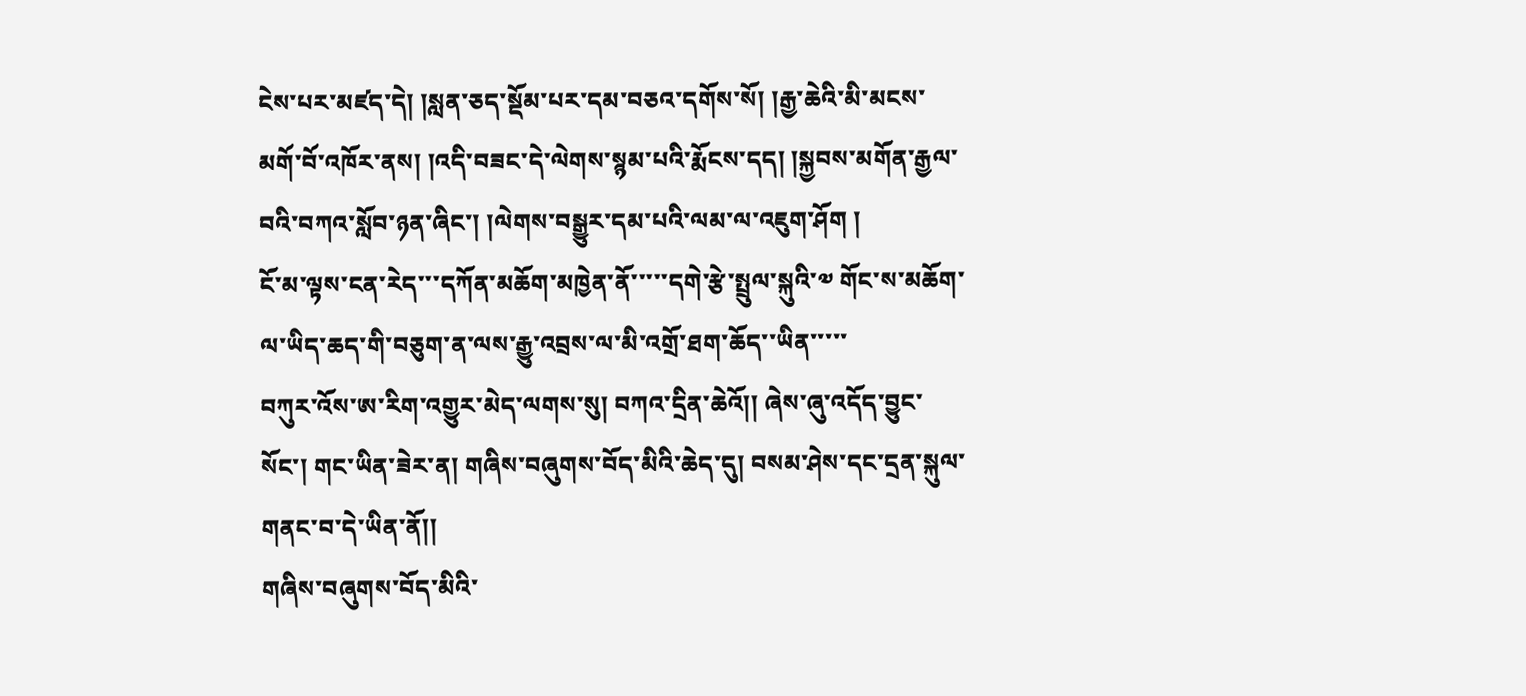ངེས་པར་མཛད་དེ། །སླན་ཅད་སྡོམ་པར་དམ་བཅའ་དགོས་སོ། །རྒྱ་ཆེའི་མི་མངས་མགོ་བོ་འཁོར་ནས། །འདི་བཟང་དེ་ལེགས་སྙམ་པའི་རྨོངས་དད། །སྐྱབས་མགོན་རྒྱལ་བའི་བཀའ་སློབ་ཉན་ཞིང་། །ལེགས་བསྒྱུར་དམ་པའི་ལམ་ལ་འཇུག་ཤོག །
ངོ་མ་ལྟས་ངན་རེད་་་དཀོན་མཆོག་མཁྱེན་ནོ་་་་་དགེ་རྩེ་སྤྲུལ་སྐུའི་༧ གོང་ས་མཆོག་ལ་ཡིད་ཆད་གི་བཅུག་ན་ལས་རྒྱུ་འབྲས་ལ་མི་འགྲོ་ཐག་ཆོད་་ཡིན་་་་་
བཀུར་འོས་ཨ་རིག་འགྱུར་མེད་ལགས་སུ། བཀའ་དྲིན་ཆེའོ།། ཞེས་ཞུ་འདོད་བྱུང་སོང་། གང་ཡིན་ཟེར་ན། གཞིས་བཞུགས་བོད་མིའི་ཆེད་དུ། བསམ་ཤེས་དང་དྲན་སྐུལ་གནང་བ་དེ་ཡིན་ནོ།།
གཞིས་བཞུགས་བོད་མིའི་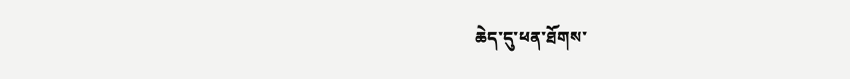ཆེད་དུ་ཕན་ཐོགས་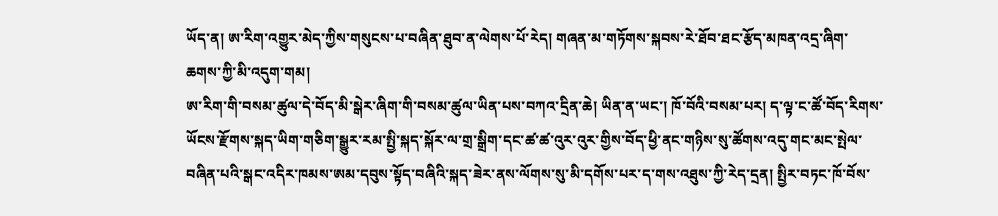ཡོད་ན། ཨ་རིག་འགྱུར་མེད་ཀྱིས་གསུངས་པ་བཞིན་ཐུབ་ན་ལེགས་པོ་རེད། གཞན་མ་གཏོགས་སྐབས་རེ་ཐོབ་ཐང་རྩོད་མཁན་འདྲ་ཞིག་ཆགས་ཀྱི་མི་འདུག་གམ།
ཨ་རིག་གི་བསམ་ཚུལ་དེ་བོད་མི་སྒེར་ཞིག་གི་བསམ་ཚུལ་ཡིན་པས་བཀའ་དྲིན་ཆེ། ཡིན་ན་ཡང་། ཁོ་བོའི་བསམ་པར། ད་ལྟ་ང་ཚོ་བོད་རིགས་ཡོངས་རྫོགས་སྐད་ཡིག་གཅིག་སྒྱུར་རམ་སྤྱི་སྐད་སྐོར་ལ་གྲ་སྒྲིག་དང་ཚ་ཚ་འུར་འུར་གྱིས་བོད་ཕྱི་ནང་གཉིས་སུ་ཚོགས་འདུ་གང་མང་སྤེལ་བཞིན་པའི་སྒང་འདིར་ཁམས་ཨམ་དབུས་སྟོད་བཞིའི་སྐད་ཟེར་ནས་ལོགས་སུ་མི་དགོས་པར་ད་གས་འཐུས་ཀྱི་རེད་དྲན། སྤྱིར་བཏང་ཁོ་བོས་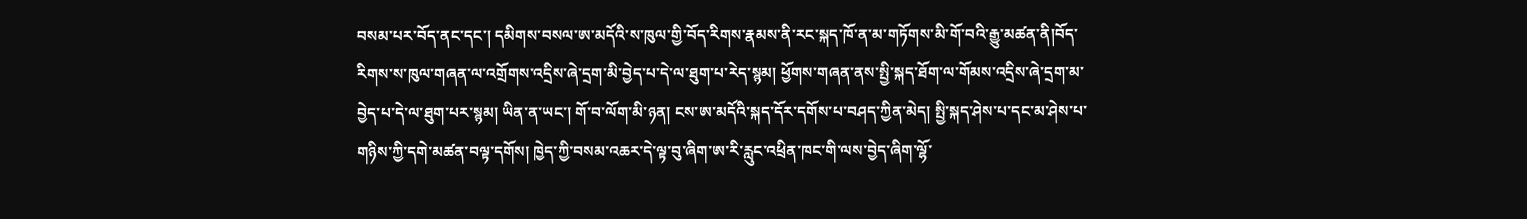བསམ་པར་བོད་ནང་དང་། དམིགས་བསལ་ཨ་མདོའི་ས་ཁུལ་གྱི་བོད་རིགས་རྣམས་ནི་རང་སྐད་ཁོ་ན་མ་གཏོགས་མི་གོ་བའི་རྒྱུ་མཚན་ནི།བོད་རིགས་ས་ཁུལ་གཞན་ལ་འགྲོགས་འདྲིས་ཞེ་དྲག་མི་བྱེད་པ་དེ་ལ་ཐུག་པ་རེད་སྙམ། ཕྱོགས་གཞན་ནས་སྤྱི་སྐད་ཐོག་ལ་གོམས་འདྲིས་ཞེ་དྲག་མ་བྱེད་པ་དེ་ལ་ཐུག་པར་སྙམ། ཡིན་ན་ཡང་། གོ་བ་ལོག་མི་ཉན། ངས་ཨ་མདོའི་སྐད་དོར་དགོས་པ་བཤད་ཀྱིན་མེད། སྤྱི་སྐད་ཤེས་པ་དང་མ་ཤེས་པ་གཉིས་ཀྱི་དགེ་མཚན་བལྟ་དགོས། ཁྱེད་ཀྱི་བསམ་འཆར་དེ་ལྟ་བུ་ཞིག་ཨ་རི་རླུང་འཕྲིན་ཁང་གི་ལས་བྱེད་ཞིག་ལྷོ་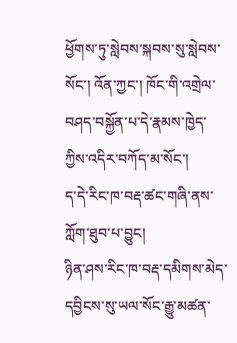ཕྱོགས་ཏུ་སླེབས་སྐབས་སུ་སླེབས་སོང་། འོན་ཀྱང་། ཁོང་གི་འགྲེལ་བཤད་བསྐྱོན་པ་དེ་རྣམས་ཁྱེད་ཀྱིས་འདིར་བཀོད་མ་སོང་།
ད་དེ་རིང་ཁ་བརྡ་ཚང་གཞི་ནས་ཀློག་ཐུབ་པ་བྱུང།
ཉིན་ཤས་རིང་ཁ་བརྡ་དམིགས་མེད་དབྱིངས་སུ་ཡལ་སོང་རྒྱུ་མཚན་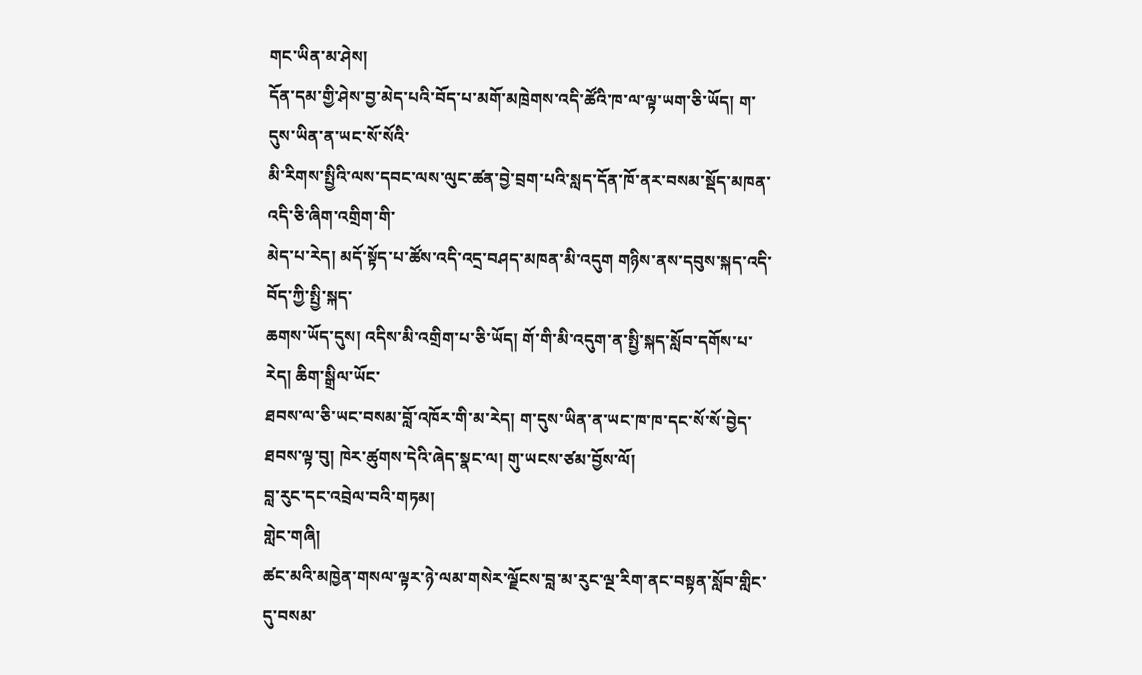གང་ཡིན་མ་ཤེས།
དོན་དམ་གྱི་ཤེས་བྱ་མེད་པའི་བོད་པ་མགོ་མཁྲེགས་འདི་ཚོའི་ཁ་ལ་ལྟ་ཡག་ཅི་ཡོད། ག་དུས་ཡིན་ན་ཡང་སོ་སོའི་
མི་རིགས་སྤྱིའི་ལས་དབང་ལས་ལུང་ཚན་བྱེ་བྲག་པའི་སླད་དོན་ཁོ་ནར་བསམ་སྡོད་མཁན་འདི་ཅི་ཞིག་འགྲིག་གི་
མེད་པ་རེད། མདོ་སྟོད་པ་ཚོས་འདི་འདྲ་བཤད་མཁན་མི་འདུག གཉིས་ནས་དབུས་སྐད་འདི་བོད་ཀྱི་སྤྱི་སྐད་
ཆགས་ཡོད་དུས། འདིས་མི་འགྲིག་པ་ཅི་ཡོད། གོ་གི་མི་འདུག་ན་སྤྱི་སྐད་སློབ་དགོས་པ་རེད། ཆིག་སྒྲིལ་ཡོང་
ཐབས་ལ་ཅི་ཡང་བསམ་བློ་འཁོར་གི་མ་རེད། ག་དུས་ཡིན་ན་ཡང་ཁ་ཁ་དང་སོ་སོ་བྱེད་ཐབས་ལྟ་བུ། ཁེར་ཚུགས་དེའི་ཞེད་སྣང་ལ། གུ་ཡངས་ཙམ་བྱོས་ལོ།
བླ་རུང་དང་འབྲེལ་བའི་གཏམ།
གླེང་གཞི།
ཚང་མའི་མཁྱེན་གསལ་ལྟར་ཉེ་ལམ་གསེར་ལྗོངས་བླ་མ་རུང་ལྔ་རིག་ནང་བསྟན་སློབ་གླིང་དུ་བསམ་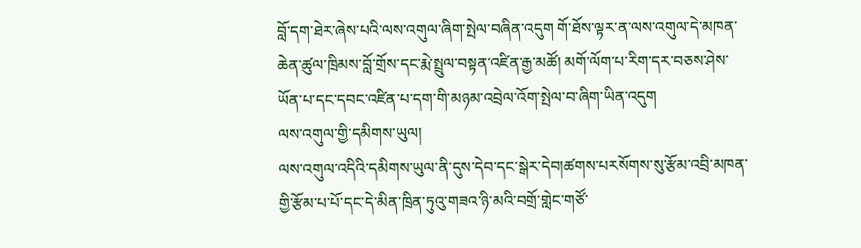བློ་དག་ཐེར་ཞེས་པའི་ལས་འགུལ་ཞིག་སྤེལ་བཞིན་འདུག གོ་ཐོས་ལྟར་ན་ལས་འགུལ་དེ་མཁན་ཆེན་ཚུལ་ཁྲིམས་བློ་གྲོས་དང་རྨེ་སྤྲུལ་བསྟན་འཛིན་རྒྱ་མཚོ། མགོ་ལོག་པ་རིག་དར་བཅས་ཤེས་ཡོན་པ་དང་དབང་འཛིན་པ་དག་གི་མཉམ་འབྲེལ་འོག་སྤེལ་བ་ཞིག་ཡིན་འདུག
ལས་འགུལ་གྱི་དམིགས་ཡུལ།
ལས་འགུལ་འདིའི་དམིགས་ཡུལ་ནི་དུས་དེབ་དང་སྒེར་དེབ།ཚགས་པརསོགས་སུ་རྩོམ་འབྲི་མཁན་གྱི་རྩོམ་པ་པོ་དང་དེ་མིན་ཁྲིན་ཏུའུ་གཟའ་ཉི་མའི་བགྲོ་གླེང་གཙོ་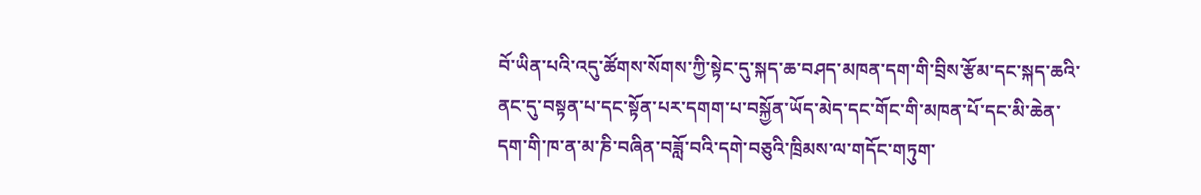བོ་ཡིན་པའི་འདུ་ཚོགས་སོགས་ཀྱི་སྟེང་དུ་སྐད་ཆ་བཤད་མཁན་དག་གི་བྲིས་རྩོམ་དང་སྐད་ཆའི་ནང་དུ་བསྟན་པ་དང་སྟོན་པར་དགག་པ་བསྐྱོན་ཡོད་མེད་དང་གོང་གི་མཁན་པོ་དང་མི་ཆེན་དག་གི་ཁ་ན་མ་ཎི་བཞིན་བཟློ་བའི་དགེ་བཅུའི་ཁྲིམས་ལ་གདོང་གཏུག་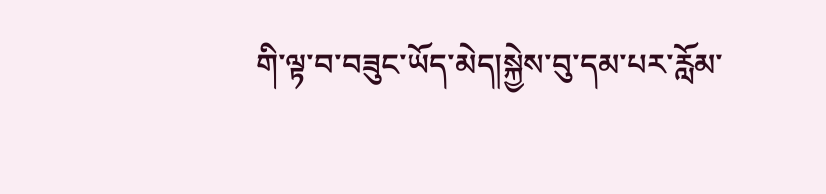གི་ལྟ་བ་བཟུང་ཡོད་མེད།སྐྱེས་བུ་དམ་པར་རློམ་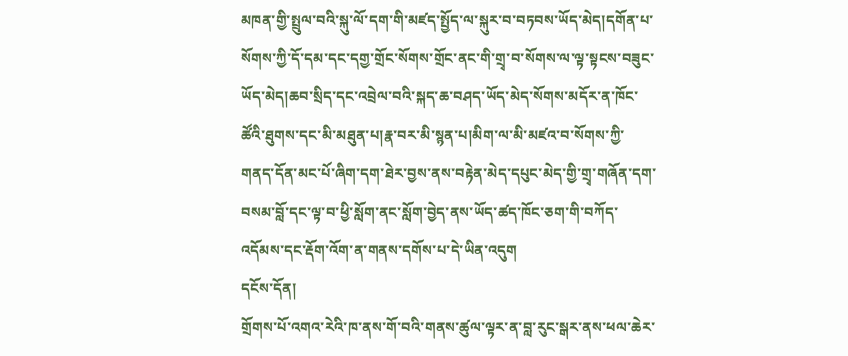མཁན་གྱི་སྤྲུལ་བའི་སྐུ་ལོ་དག་གི་མཛད་སྤྱོད་ལ་སྐུར་བ་བཏབས་ཡོད་མེད།དགོན་པ་སོགས་ཀྱི་དོ་དམ་དང་དགྱ་གྲོང་སོགས་གྲོང་ནང་གི་གྲྭ་བ་སོགས་ལ་ལྟ་སྟངས་བཟུང་ཡོད་མེད།ཆབ་སྲིད་དང་འབྲེལ་བའི་སྐད་ཆ་བཤད་ཡོད་མེད་སོགས་མདོར་ན་ཁོང་ཚོའི་ཐུགས་དང་མི་མཐུན་པ།རྣ་བར་མི་སྙན་པ།མིག་ལ་མི་མཛའ་བ་སོགས་ཀྱི་གནད་དོན་མང་པོ་ཞིག་དག་ཐེར་བྱས་ནས་བརྟེན་མེད་དཔུང་མེད་གྱི་གྲྭ་གཞོན་དག་བསམ་བློ་དང་ལྟ་བ་ཕྱི་སློག་ནང་སློག་བྱེད་ནས་ཡོད་ཚད་ཁོང་ཅག་གི་བཀོད་འདོམས་དང་རྡོག་འོག་ན་གནས་དགོས་པ་དེ་ཡིན་འདུག
དངོས་དོན།
གྲོགས་པོ་འགའ་རེའི་ཁ་ནས་གོ་བའི་གནས་ཚུལ་ལྟར་ན་བླ་རུང་སྒར་ནས་ཕལ་ཆེར་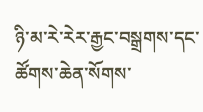ཉི་མ་རེ་རེར་རྒྱང་བསྒྲགས་དང་ཚོགས་ཆེན་སོགས་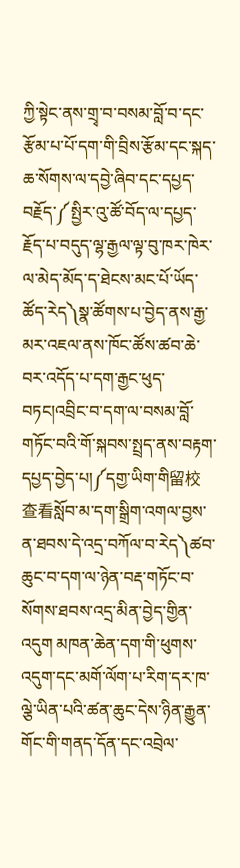ཀྱི་སྟེང་ནས་གྲྭ་བ་བསམ་བློ་བ་དང་རྩོམ་པ་པོ་དག་གི་བྲིས་རྩོམ་དང་སྐད་ཆ་སོགས་ལ་དབྱེ་ཞིབ་དང་དཔྱད་བརྗོད་༼སྤྱིར་འུ་ཚོ་བོད་ལ་དཔྱད་རྗོད་པ་བདུད་ལྷ་རྒྱལ་ལྟ་བུ་ཁར་ཁེར་ལ་མེད་མོད་ད་ཐེངས་མང་པོ་ཡོད་ཚོད་རེད༽སྣ་ཚོགས་པ་བྱེད་ནས་རྒྱ་མར་འཇལ་ནས་ཁོང་ཚོས་ཚབ་ཆེ་བར་འདོད་པ་དག་རྒྱང་ཕུད་བཏང།འབྲིང་བ་དག་ལ་བསམ་བློ་གཏོང་བའི་གོ་སྐབས་སྤྲད་ནས་བརྟག་དཔྱད་བྱེད་པ།༼དགྱ་ཡིག་གི留校查看སློབ་མ་དག་སྒྲིག་འགལ་བྱས་ན་ཐབས་དེ་འདྲ་བཀོལ་བ་རེད༽ཚབ་ཆུང་བ་དག་ལ་ཉེན་བརྡ་གཏོང་བ་སོགས་ཐབས་འདྲ་མིན་བྱེད་གྱིན་འདུག མཁན་ཆེན་དག་གི་ཕུགས་འདུག་དང་མགོ་ལོག་པ་རིག་དར་ཁ་ལྕེ་ཡིན་པའི་ཚན་ཆུང་དེས་ཉིན་རྒྱུན་གོང་གི་གནད་དོན་དང་འབྲེལ་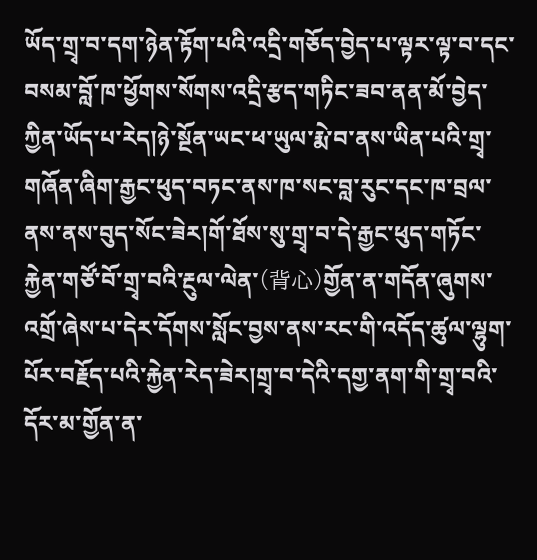ཡོད་གྲྭ་བ་དག་ཉེན་རྟོག་པའི་འདྲི་གཅོད་བྱེད་པ་ལྟར་ལྟ་བ་དང་བསམ་བློ་ཁ་ཕྱོགས་སོགས་འདྲི་རྩད་གཏིང་ཟབ་ནན་མོ་བྱེད་ཀྱིན་ཡོད་པ་རེད།ཉེ་སྔོན་ཡང་ཕ་ཡུལ་རྨེ་བ་ནས་ཡིན་པའི་གྲྭ་གཞོན་ཞིག་རྒྱང་ཕུད་བཏང་ནས་ཁ་སང་བླ་རུང་དང་ཁ་བྲལ་ནས་ནས་བུད་སོང་ཟེར།གོ་ཐོས་སུ་གྲྭ་བ་དེ་རྒྱང་ཕུད་གཏོང་རྐྱེན་གཙོ་བོ་གྲྭ་བའི་རྔུལ་ལེན་(背心)གྱོན་ན་གདོན་ཞུགས་འགྲོ་ཞེས་པ་དེར་དོགས་སློང་བྱས་ནས་རང་གི་འདོད་ཚུལ་ལྷུག་པོར་བརྗོད་པའི་རྐྱེན་རེད་ཟེར།གྲྭ་བ་དེའི་དགྱ་ནག་གི་གྲྭ་བའི་དོར་མ་གྱོན་ན་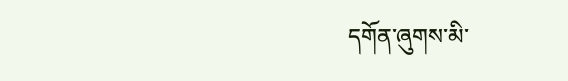དགོན་ཞུགས་མི་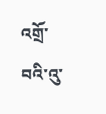འགྲོ་བའི་འུ་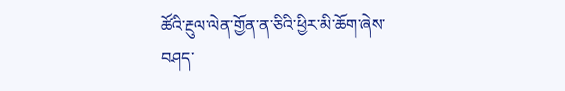ཚོའི་རྔུལ་ལེན་གྱོན་ན་ཅིའི་ཕྱིར་མི་ཆོག་ཞེས་བཤད་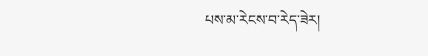པས་མ་རེངས་བ་རེད་ཟེར།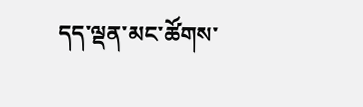དད་ལྡན་མང་ཚོགས་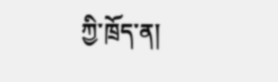ཀྱི་ཁྲོད་ན།